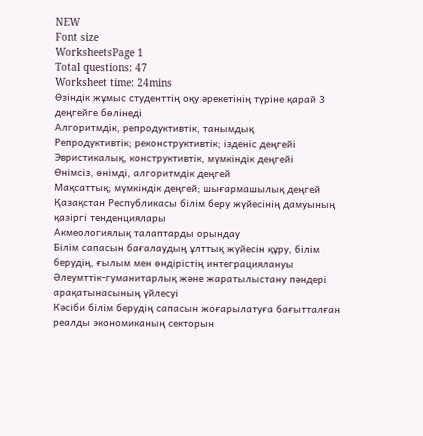NEW
Font size
WorksheetsPage 1
Total questions: 47
Worksheet time: 24mins
Өзіндік жұмыс студенттің оқу әрекетінің түріне қарай 3 деңгейге бөлінеді
Алгоритмдік, репродуктивтік, танымдық
Репродуктивтік; реконструктивтік; ізденіс деңгейі
Эвристикалық, конструктивтік, мүмкіндік деңгейі
Өнімсіз, өнімді, алгоритмдік деңгей
Мақсаттық; мүмкіндік деңгей; шығармашылық деңгей
Қазақстан Республикасы білім беру жүйесінің дамуының қазіргі тенденциялары
Акмеологиялық талаптарды орындау
Білім сапасын бағалаудың ұлттық жүйесін құру, білім берудің, ғылым мен өндірістің интеграциялануы
Әлеумттік-гуманитарлық және жаратылыстану пәндері арақатынасының үйлесуі
Кәсіби білім берудің сапасын жоғарылатуға бағытталған реалды экономиканың секторын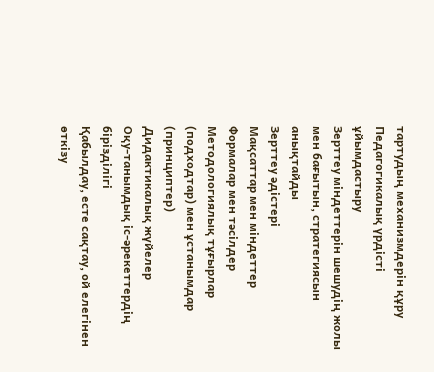тартудың механизмдерін құру
Педагогикалық үрдісті ұйымдастыру
Зерттеу міндеттерін шешудің жолы мен бағытын, стратегиясын анықтайды
Зерттеу әдістері
Мақсаттар мен міндеттер
Формалар мен тәсілдер
Методологиялық тұғырлар (подходтар) мен ұстанымдар (принциптер)
Дидактикалық жүйелер
Оқу-танымдық іс-әрекеттердің бірізділігі
Қабылдау, есте сақтау, ой елегінен өткізу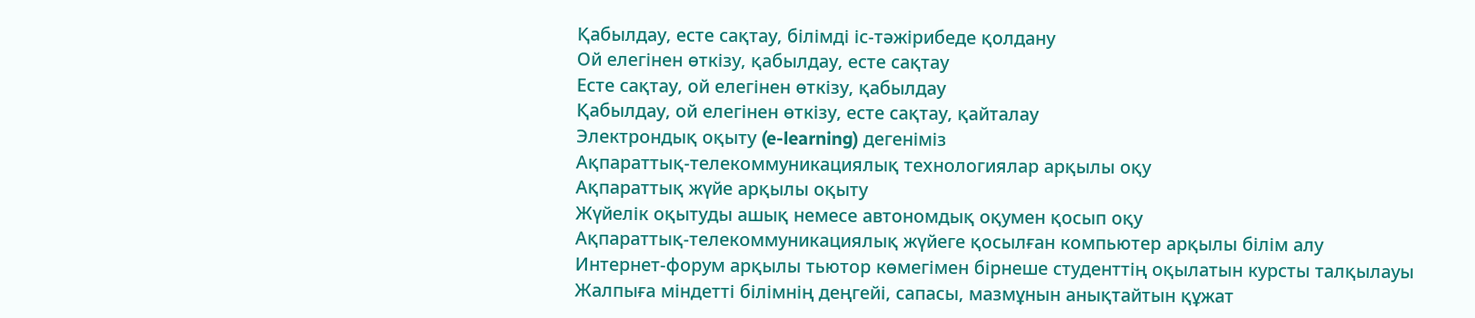Қабылдау, есте сақтау, білімді іс-тәжірибеде қолдану
Ой елегінен өткізу, қабылдау, есте сақтау
Есте сақтау, ой елегінен өткізу, қабылдау
Қабылдау, ой елегінен өткізу, есте сақтау, қайталау
Электрондық оқыту (e-learning) дегеніміз
Ақпараттық-телекоммуникациялық технологиялар арқылы оқу
Ақпараттық жүйе арқылы оқыту
Жүйелік оқытуды ашық немесе автономдық оқумен қосып оқу
Ақпараттық-телекоммуникациялық жүйеге қосылған компьютер арқылы білім алу
Интернет-форум арқылы тьютор көмегімен бірнеше студенттің оқылатын курсты талқылауы
Жалпыға міндетті білімнің деңгейі, сапасы, мазмұнын анықтайтын құжат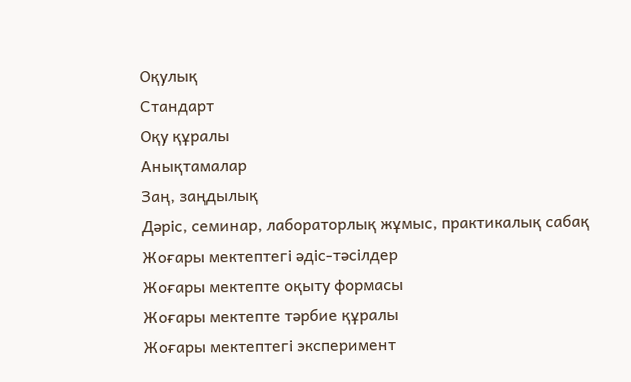Оқулық
Стандарт
Оқу құралы
Анықтамалар
Заң, заңдылық
Дәріс, семинар, лабораторлық жұмыс, практикалық сабақ
Жоғары мектептегі әдіс-тәсілдер
Жоғары мектепте оқыту формасы
Жоғары мектепте тәрбие құралы
Жоғары мектептегі эксперимент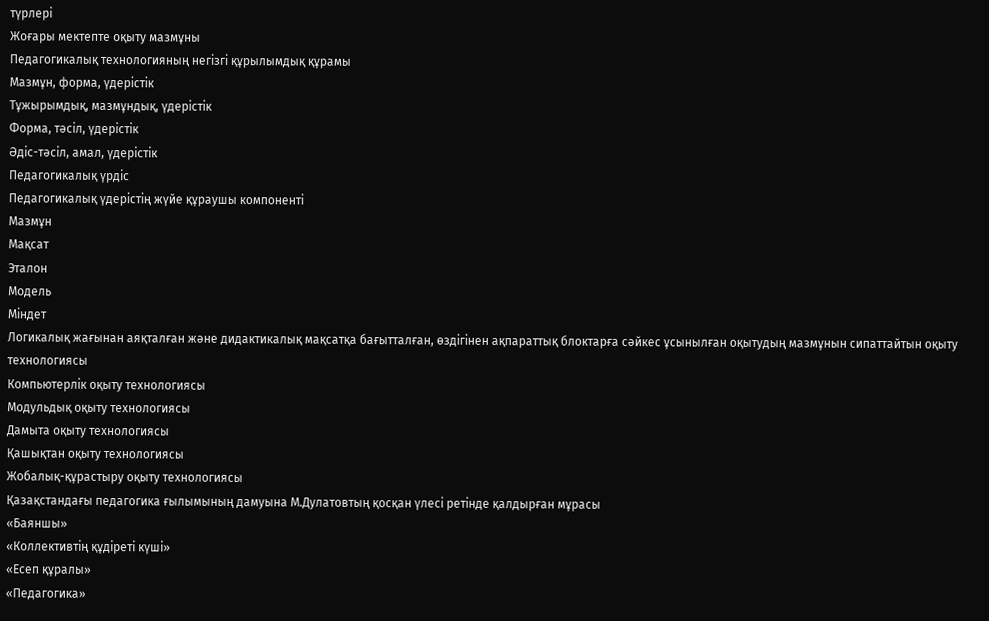түрлері
Жоғары мектепте оқыту мазмұны
Педагогикалық технологияның негізгі құрылымдық құрамы
Мазмұн, форма, үдерістік
Тұжырымдық, мазмұндық, үдерістік
Форма, тәсіл, үдерістік
Әдіс-тәсіл, амал, үдерістік
Педагогикалық үрдіс
Педагогикалық үдерістің жүйе құраушы компоненті
Мазмұн
Мақсат
Эталон
Модель
Міндет
Логикалық жағынан аяқталған және дидактикалық мақсатқа бағытталған, өздігінен ақпараттық блоктарға сәйкес ұсынылған оқытудың мазмұнын сипаттайтын оқыту технологиясы
Компьютерлік оқыту технологиясы
Модульдық оқыту технологиясы
Дамыта оқыту технологиясы
Қашықтан оқыту технологиясы
Жобалық-құрастыру оқыту технологиясы
Қазақстандағы педагогика ғылымының дамуына М.Дулатовтың қосқан үлесі ретінде қалдырған мұрасы
«Баяншы»
«Коллективтің құдіреті күші»
«Есеп құралы»
«Педагогика»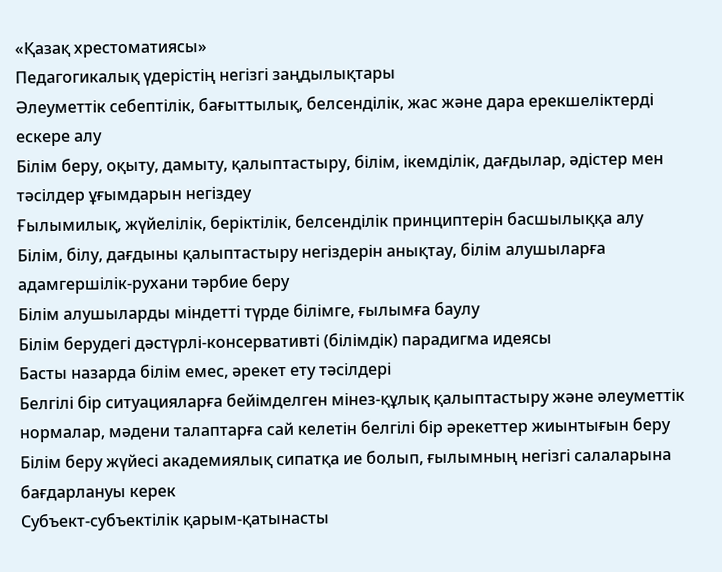«Қазақ хрестоматиясы»
Педагогикалық үдерістің негізгі заңдылықтары
Әлеуметтік себептілік, бағыттылық, белсенділік, жас және дара ерекшеліктерді ескере алу
Білім беру, оқыту, дамыту, қалыптастыру, білім, ікемділік, дағдылар, әдістер мен тәсілдер ұғымдарын негіздеу
Ғылымилық, жүйелілік, беріктілік, белсенділік принциптерін басшылыққа алу
Білім, білу, дағдыны қалыптастыру негіздерін анықтау, білім алушыларға адамгершілік-рухани тәрбие беру
Білім алушыларды міндетті түрде білімге, ғылымға баулу
Білім берудегі дәстүрлі-консервативті (білімдік) парадигма идеясы
Басты назарда білім емес, әрекет ету тәсілдері
Белгілі бір ситуацияларға бейімделген мінез-құлық қалыптастыру және әлеуметтік нормалар, мәдени талаптарға сай келетін белгілі бір әрекеттер жиынтығын беру
Білім беру жүйесі академиялық сипатқа ие болып, ғылымның негізгі салаларына бағдарлануы керек
Субъект-субъектілік қарым-қатынасты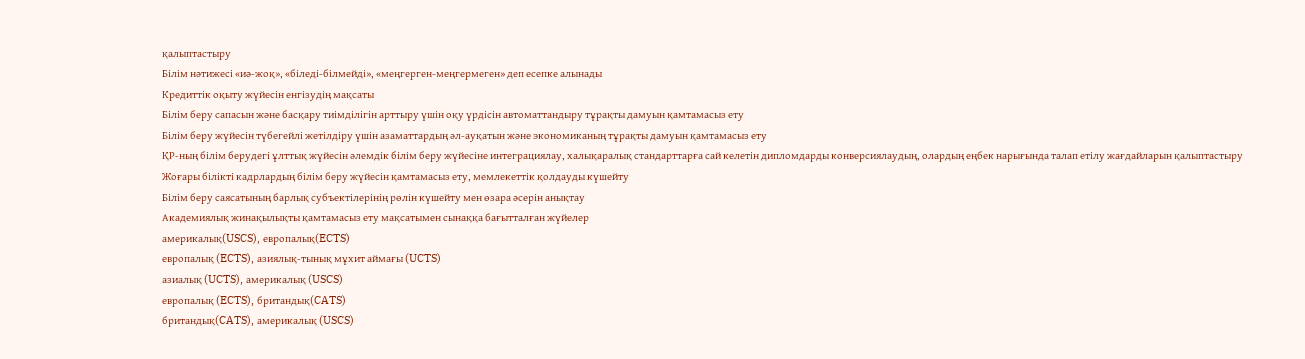қалыптастыру
Білім нәтижесі «иә-жоқ», «біледі-білмейді», «меңгерген-меңгермеген» деп есепке алынады
Кредиттік оқыту жүйесін енгізудің мақсаты
Білім беру сапасын және басқару тиімділігін арттыру үшін оқу үрдісін автоматтандыру тұрақты дамуын қамтамасыз ету
Білім беру жүйесін түбегейлі жетілдіру үшін азаматтардың әл-ауқатын және экономиканың тұрақты дамуын қамтамасыз ету
ҚР-ның білім берудегі ұлттық жүйесін әлемдік білім беру жүйесіне интеграциялау, халықаралық стандарттарға сай келетін дипломдарды конверсиялаудың, олардың еңбек нарығында талап етілу жағдайларын қалыптастыру
Жоғары білікті кадрлардың білім беру жүйесін қамтамасыз ету, мемлекеттік қолдауды күшейту
Білім беру саясатының барлық субъектілерінің рөлін күшейту мен өзара әсерін анықтау
Академиялық жинақылықты қамтамасыз ету мақсатымен сынаққа бағытталған жүйелер
америкалық(USCS), европалық(ECTS)
европалық (ECTS), азиялық-тынық мұхит аймағы (UCTS)
азиалық (UCTS), америкалық (USCS)
европалық (ECTS), британдық(CATS)
британдық(CATS), америкалық (USCS)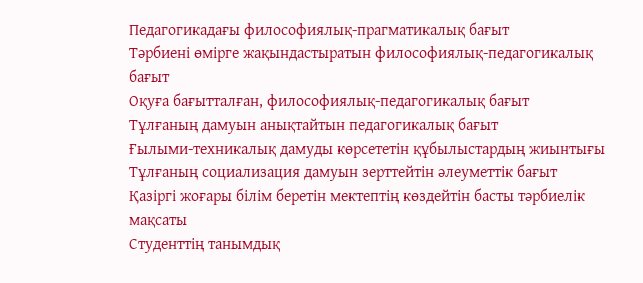Педагогикадағы философиялық-прагматикалық бағыт
Тәрбиені өмірге жақындастыратын философиялық-педагогикалық бағыт
Оқуға бағытталған, философиялық-педагогикалық бағыт
Тұлғаның дамуын анықтайтын педагогикалық бағыт
Ғылыми-техникалық дамуды көрсететін құбылыстардың жиынтығы
Тұлғаның социализация дамуын зерттейтін әлеуметтік бағыт
Қазіргі жоғары білім беретін мектептің көздейтін басты тәрбиелік мақсаты
Студенттің танымдық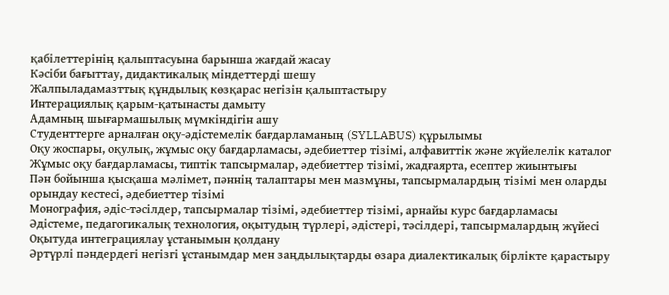қабілеттерінің қалыптасуына барынша жағдай жасау
Кәсіби бағыттау, дидактикалық міндеттерді шешу
Жалпыладамазттық құндылық көзқарас негізін қалыптастыру
Интерациялық қарым-қатынасты дамыту
Адамның шығармашылық мүмкіндігін ашу
Студенттерге арналған оқу-әдістемелік бағдарламаның (SYLLABUS) құрылымы
Оқу жоспары, оқулық, жұмыс оқу бағдарламасы, әдебиеттер тізімі, алфавиттік және жүйелелік каталог
Жұмыс оқу бағдарламасы, типтік тапсырмалар, әдебиеттер тізімі, жадғаярта, есептер жиынтығы
Пән бойынша қысқаша мәлімет, пәннің талаптары мен мазмұны, тапсырмалардың тізімі мен оларды орындау кестесі, әдебиеттер тізімі
Монография, әдіс-тәсілдер, тапсырмалар тізімі, әдебиеттер тізімі, арнайы курс бағдарламасы
Әдістеме, педагогикалық технология, оқытудың түрлері, әдістері, тәсілдері, тапсырмалардың жүйесі
Оқытуда интеграциялау ұстанымын қолдану
Әртүрлі пәндердегі негізгі ұстанымдар мен заңдылықтарды өзара диалектикалық бірлікте қарастыру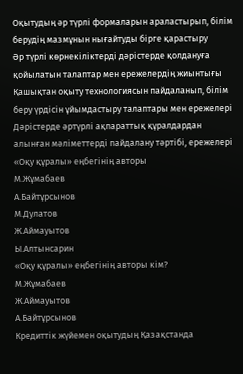Оқытудың әр түрлі формаларын араластырып, білім берудің мазмұнын нығайтуды бірге қарастыру
Әр түрлі көрнекіліктерді дәрістерде қолдануға қойылатын талаптар мен ережелердің жиынтығы
Қашықтан оқыту технологиясын пайдаланып, білім беру үрдісін ұйымдастыру талаптары мен ережелері
Дәрістерде әртүрлі ақпараттық құралдардан алынған мәліметтерді пайдалану тәртібі, ережелері
«Оқу құралы» еңбегінің авторы
М.Жұмабаев
А.Байтұрсынов
М.Дулатов
Ж.Аймауытов
Ы.Алтынсарин
«Оқу құралы» еңбегінің авторы кім?
М.Жұмабаев
Ж.Аймауытов
А.Байтұрсынов
Кредиттік жүйемен оқытудың Қазақстанда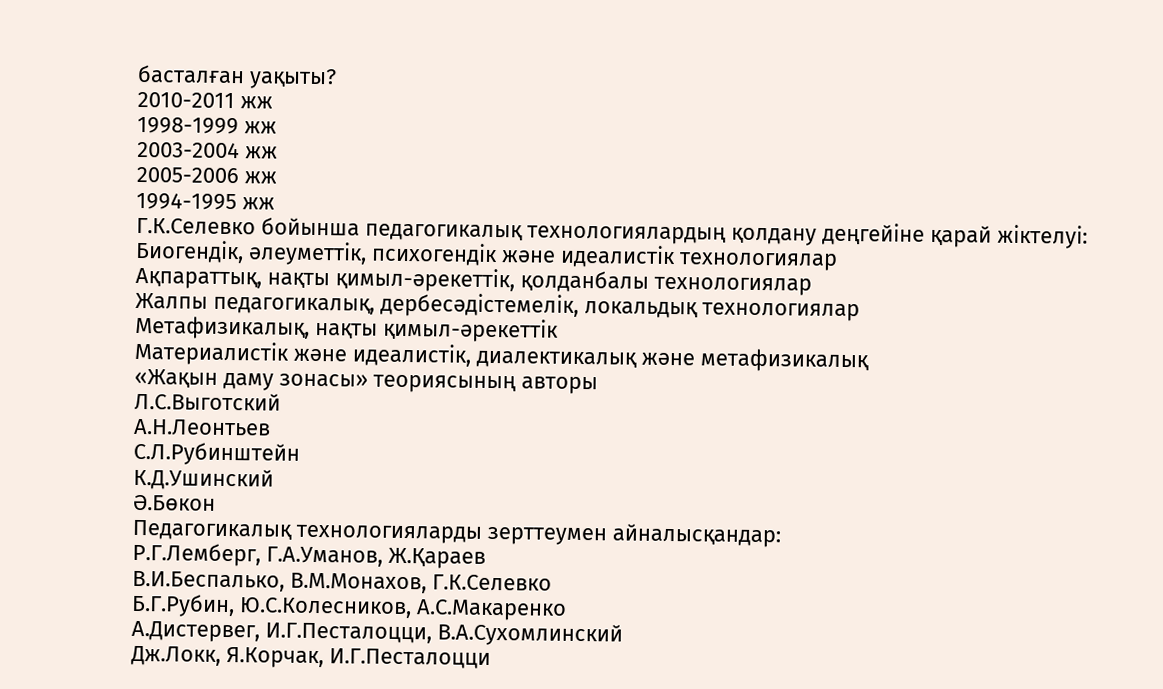басталған уақыты?
2010-2011 жж
1998-1999 жж
2003-2004 жж
2005-2006 жж
1994-1995 жж
Г.К.Селевко бойынша педагогикалық технологиялардың қолдану деңгейіне қарай жіктелуі:
Биогендік, әлеуметтік, психогендік және идеалистік технологиялар
Ақпараттық, нақты қимыл-әрекеттік, қолданбалы технологиялар
Жалпы педагогикалық, дербесәдістемелік, локальдық технологиялар
Метафизикалық, нақты қимыл-әрекеттік
Материалистік және идеалистік, диалектикалық және метафизикалық
«Жақын даму зонасы» теориясының авторы
Л.С.Выготский
А.Н.Леонтьев
С.Л.Рубинштейн
К.Д.Ушинский
Ә.Бөкон
Педагогикалық технологияларды зерттеумен айналысқандар:
Р.Г.Лемберг, Г.А.Уманов, Ж.Қараев
В.И.Беспалько, В.М.Монахов, Г.К.Селевко
Б.Г.Рубин, Ю.С.Колесников, А.С.Макаренко
А.Дистервег, И.Г.Песталоцци, В.А.Сухомлинский
Дж.Локк, Я.Корчак, И.Г.Песталоцци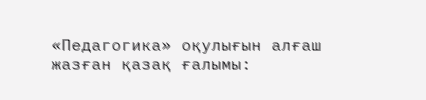«Педагогика» оқулығын алғаш жазған қазақ ғалымы: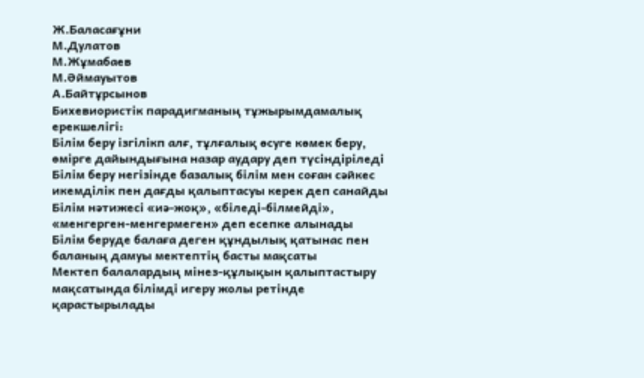Ж.Баласағұни
М.Дулатов
М.Жұмабаев
М.Әймауытов
А.Байтұрсынов
Бихевиористік парадигманың тұжырымдамалық ерекшелігі:
Білім беру ізгілікп алғ, тұлғалық өсуге көмек беру, өмірге дайындығына назар аудару деп түсіндіріледі
Білім беру негізінде базалық білім мен соған сәйкес икемділік пен дағды қалыптасуы керек деп санайды
Білім нәтижесі «иә-жоқ», «біледі-білмейді», «менгерген-менгермеген» деп есепке алынады
Білім беруде балаға деген құндылық қатынас пен баланың дамуы мектептің басты мақсаты
Мектеп балалардың мінез-құлықын қалыптастыру мақсатында білімді игеру жолы ретінде қарастырылады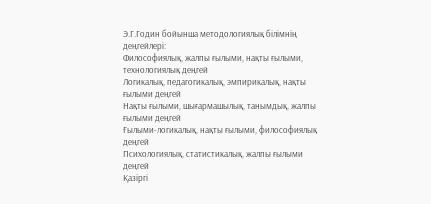Э.Г.Годин бойынша методологиялық білімнің деңгейлері:
Философиялық, жалпы ғылыми, нақты ғылыми, технологиялық деңгей
Логикалық, педагогикалық, эмпирикалық, нақты ғылыми деңгей
Нақты ғылыми, шығармашылық, танымдық, жалпы ғылыми деңгей
Ғылыми-логикалық, нақты ғылыми, философиялық деңгей
Психологиялық, статистикалық, жалпы ғылыми деңгей
Қазіргі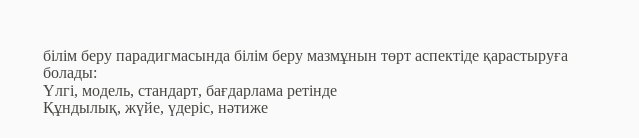білім беру парадигмасында білім беру мазмұнын төрт аспектідe қарастыруға болады:
Үлгі, модель, стандарт, бағдарлама ретінде
Құндылық, жүйе, үдеріс, нәтиже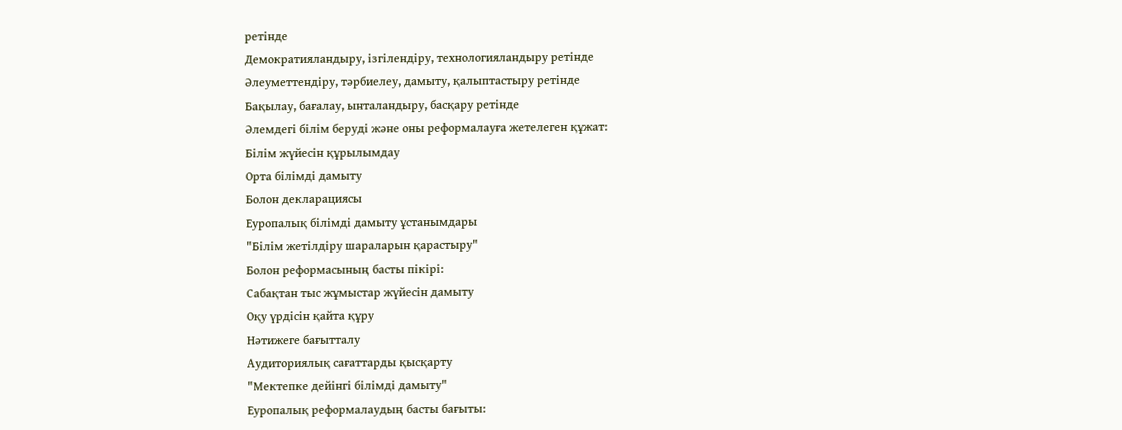ретінде
Демократияландыру, ізгілендіру, технологияландыру ретінде
Әлеуметтендіру, тәрбиелеу, дамыту, қалыптастыру ретінде
Бақылау, бағалау, ынталандыру, басқару ретінде
Әлемдегі білім беруді және оны реформалауға жетелеген құжат:
Білім жүйесін құрылымдау
Орта білімді дамыту
Болон декларациясы
Еуропалық білімді дамыту ұстанымдары
"Білім жетілдіру шараларын қарастыру"
Болон реформасының басты пікірі:
Сабақтан тыс жұмыстар жүйесін дамыту
Оқу үрдісін қайта құру
Нәтижеге бағытталу
Аудиториялық сағаттарды қысқарту
"Мектепке дейінгі білімді дамыту"
Еуропалық реформалаудың басты бағыты: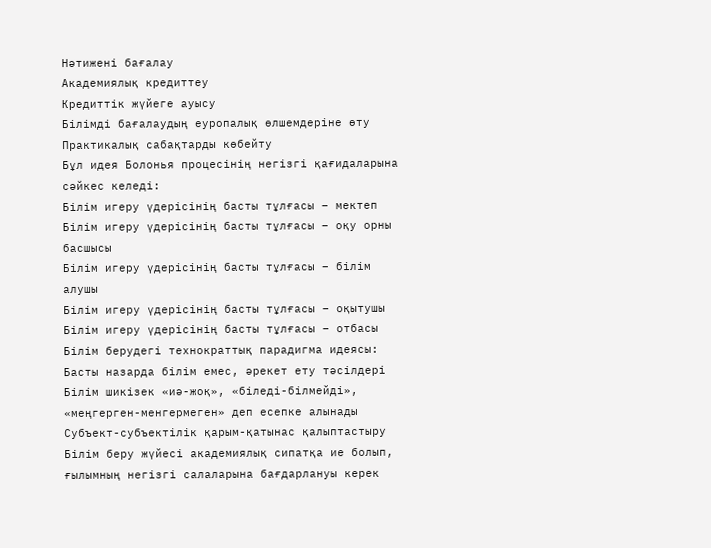Нәтижені бағалау
Академиялық кредиттеу
Кредиттік жүйеге ауысу
Білімді бағалаудың еуропалық өлшемдеріне өту
Практикалық сабақтарды көбейту
Бұл идея Болонья процесінің негізгі қағидаларына сәйкес келеді:
Білім игеру үдерісінің басты тұлғасы – мектеп
Білім игеру үдерісінің басты тұлғасы – оқу орны басшысы
Білім игеру үдерісінің басты тұлғасы – білім алушы
Білім игеру үдерісінің басты тұлғасы – оқытушы
Білім игеру үдерісінің басты тұлғасы – отбасы
Білім берудегі технократтық парадигма идеясы:
Басты назарда білім емес, әрекет ету тәсілдері
Білім шикізек «иә-жоқ», «біледі-білмейді», «меңгерген-менгермеген» деп есепке алынады
Субъект-субъектілік қарым-қатынас қалыптастыру
Білім беру жүйесі академиялық сипатқа ие болып, ғылымның негізгі салаларына бағдарлануы керек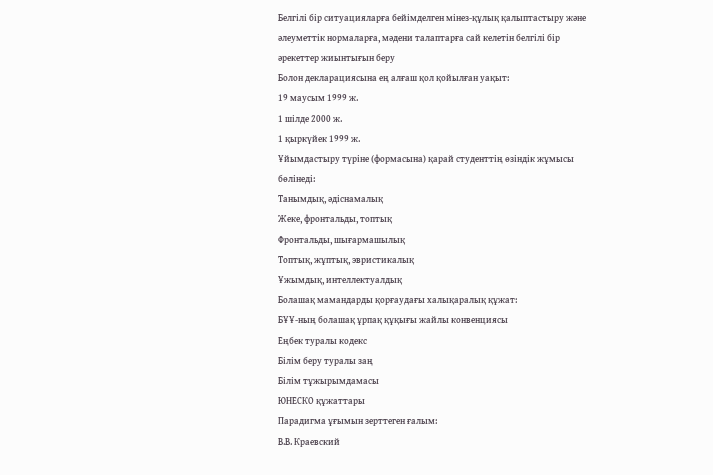Белгілі бір ситуацияларға бейімделген мінез-құлық қалыптастыру және әлеуметтік нормаларға, мәдени талаптарға сай келетін белгілі бір әрекеттер жиынтығын беру
Болон декларациясына ең алғаш қол қойылған уақыт:
19 маусым 1999 ж.
1 шілде 2000 ж.
1 қыркүйек 1999 ж.
Ұйымдастыру түріне (формасына) қарай студенттің өзіндік жұмысы бөлінеді:
Танымдық, әдіснамалық
Жеке, фронтальды, топтық
Фронтальды, шығармашылық
Топтық, жұптық, эвристикалық
Ұжымдық, интеллектуалдық
Болашақ мамандарды қорғаудағы халықаралық құжат:
БҰҰ-ның болашақ ұрпақ құқығы жайлы конвенциясы
Еңбек туралы кодекс
Білім беру туралы заң
Білім тұжырымдамасы
ЮНЕСКО құжаттары
Парадигма ұғымын зерттеген ғалым:
В.В. Краевский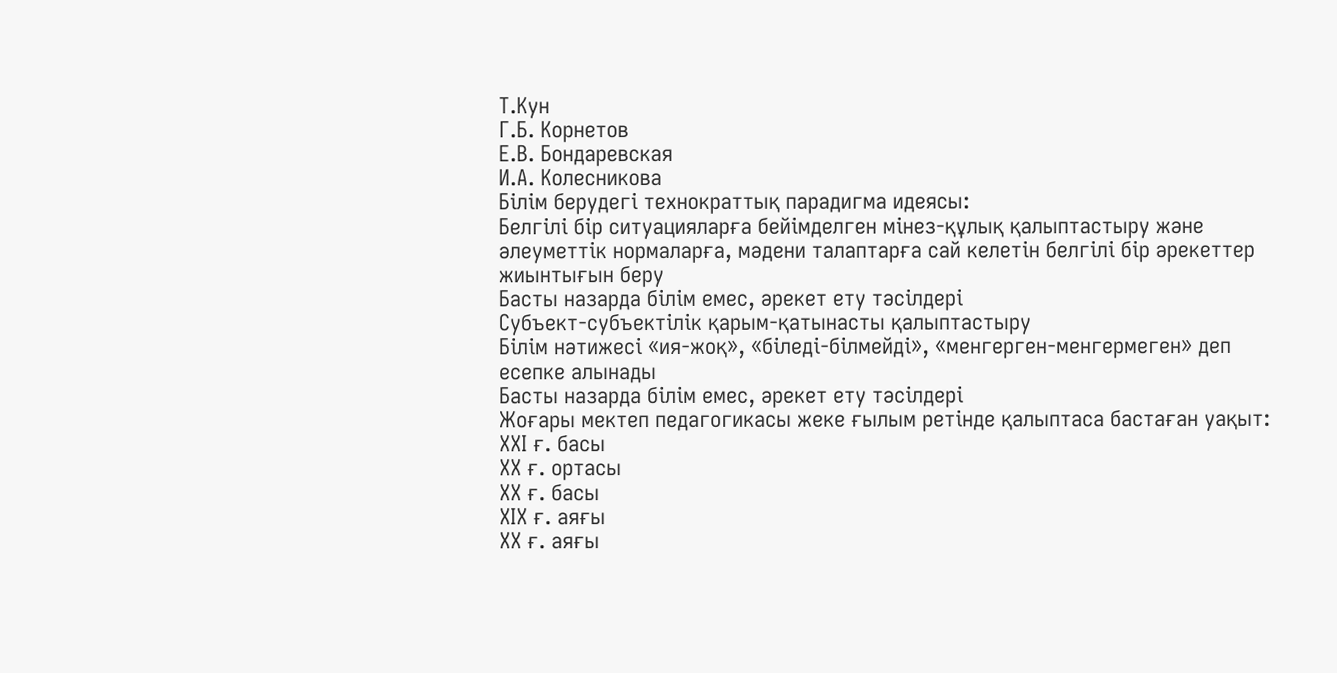Т.Кун
Г.Б. Корнетов
Е.В. Бондаревская
И.А. Колесникова
Білім берудегі технократтық парадигма идеясы:
Белгілі бір ситуацияларға бейімделген мінез-құлық қалыптастыру және әлеуметтік нормаларға, мәдени талаптарға сай келетін белгілі бір әрекеттер жиынтығын беру
Басты назарда білім емес, әрекет ету тәсілдері
Субъект-субъектілік қарым-қатынасты қалыптастыру
Білім нәтижесі «ия-жоқ», «біледі-білмейді», «менгерген-менгермеген» деп есепке алынады
Басты назарда білім емес, әрекет ету тәсілдері
Жоғары мектеп педагогикасы жеке ғылым ретінде қалыптаса бастаған уақыт:
XXI ғ. басы
XX ғ. ортасы
XX ғ. басы
XIX ғ. аяғы
XX ғ. аяғы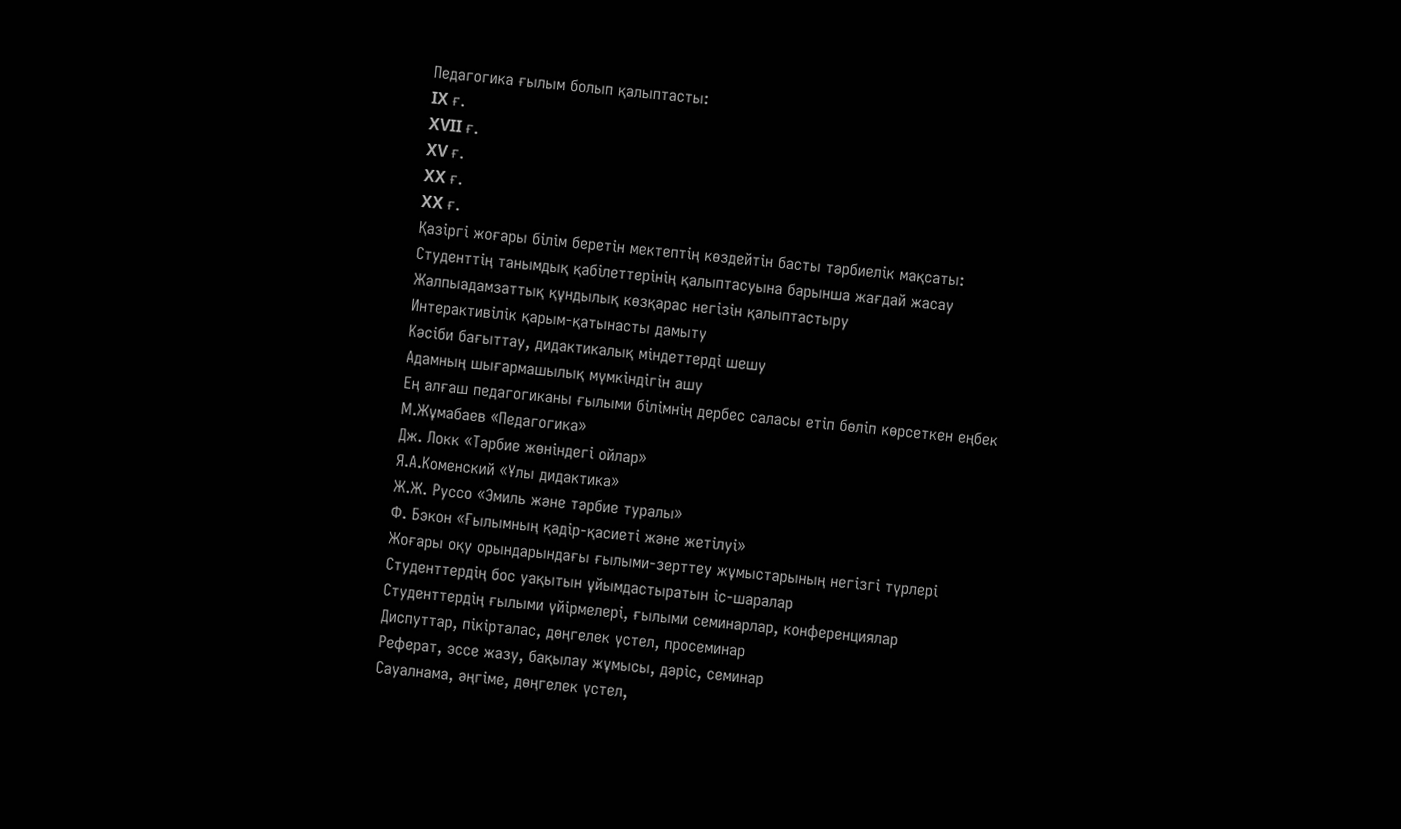Педагогика ғылым болып қалыптасты:
IX ғ.
XVII ғ.
XV ғ.
XX ғ.
XX ғ.
Қазіргі жоғары білім беретін мектептің көздейтін басты тәрбиелік мақсаты:
Студенттің танымдық қабілеттерінің қалыптасуына барынша жағдай жасау
Жалпыадамзаттық құндылық көзқарас негізін қалыптастыру
Интерактивілік қарым-қатынасты дамыту
Кәсіби бағыттау, дидактикалық міндеттерді шешу
Адамның шығармашылық мүмкіндігін ашу
Ең алғаш педагогиканы ғылыми білімнің дербес саласы етіп бөліп көрсеткен еңбек
М.Жұмабаев «Педагогика»
Дж. Локк «Тәрбие жөніндегі ойлар»
Я.А.Коменский «Ұлы дидактика»
Ж.Ж. Руссо «Эмиль және тәрбие туралы»
Ф. Бэкон «Ғылымның қадір-қасиеті және жетілуі»
Жоғары оқу орындарындағы ғылыми-зерттеу жұмыстарының негізгі түрлері
Студенттердің бос уақытын ұйымдастыратын іс-шаралар
Студенттердің ғылыми үйірмелері, ғылыми семинарлар, конференциялар
Диспуттар, пікірталас, дөңгелек үстел, просеминар
Реферат, эссе жазу, бақылау жұмысы, дәріс, семинар
Сауалнама, әңгіме, дөңгелек үстел,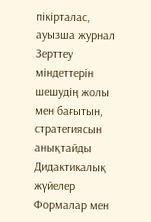пікірталас, ауызша журнал
Зерттеу міндеттерін шешудің жолы мен бағытын, стратегиясын анықтайды
Дидактикалық жүйелер
Формалар мен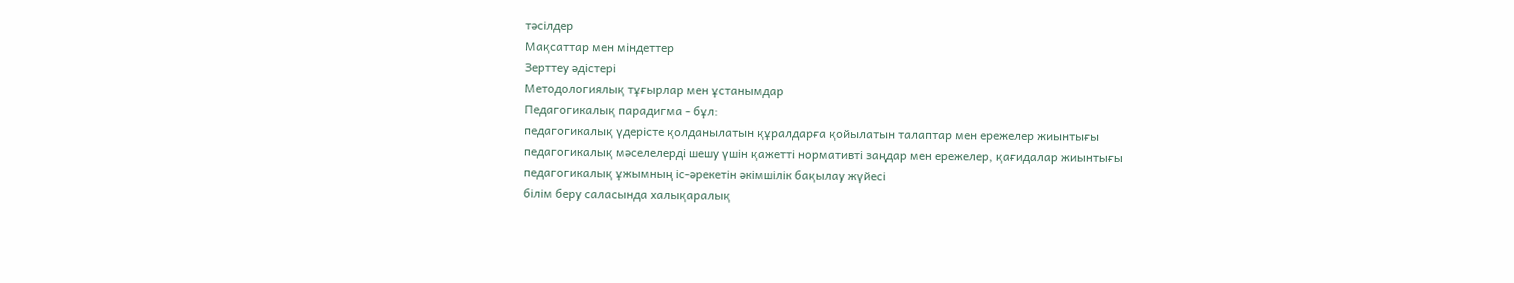тәсілдер
Мақсаттар мен міндеттер
Зерттеу әдістері
Методологиялық тұғырлар мен ұстанымдар
Педагогикалық парадигма - бұл:
педагогикалық үдерісте қолданылатын құралдарға қойылатын талаптар мен ережелер жиынтығы
педагогикалық мәселелерді шешу үшін қажетті нормативті заңдар мен ережелер, қағидалар жиынтығы
педагогикалық ұжымның іс-әрекетін әкімшілік бақылау жүйесі
білім беру саласында халықаралық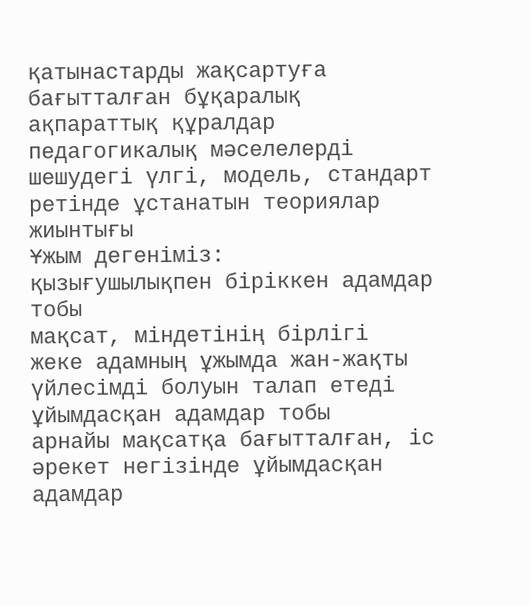қатынастарды жақсартуға бағытталған бұқаралық ақпараттық құралдар
педагогикалық мәселелерді шешудегі үлгі, модель, стандарт ретінде ұстанатын теориялар жиынтығы
Ұжым дегеніміз:
қызығушылықпен біріккен адамдар тобы
мақсат, міндетінің бірлігі
жеке адамның ұжымда жан-жақты үйлесімді болуын талап етеді
ұйымдасқан адамдар тобы
арнайы мақсатқа бағытталған, іс әрекет негізінде ұйымдасқан адамдар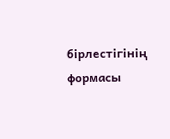бірлестігінің формасы